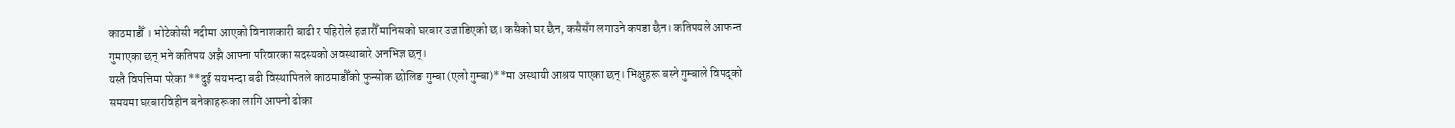काठमाडौँ । भोटेकोसी नदीमा आएको विनाशकारी बाढी र पहिरोले हजारौँ मानिसको घरबार उजाडिएको छ। कसैको घर छैन, कसैसँग लगाउने कपडा छैन। कतिपयले आफन्त गुमाएका छन् भने कतिपय अझै आफ्ना परिवारका सदस्यको अवस्थाबारे अनभिज्ञ छन्।
यस्तै विपत्तिमा परेका **दुई सयभन्दा बढी विस्थापितले काठमाडौँको फुन्सोक छोलिङ गुम्बा (एलो गुम्बा)**मा अस्थायी आश्रय पाएका छन्। भिक्षुहरू बस्ने गुम्बाले विपद्को समयमा घरबारविहीन बनेकाहरूका लागि आफ्नो ढोका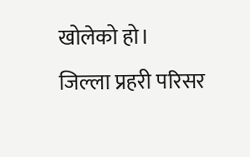खोलेको हो।
जिल्ला प्रहरी परिसर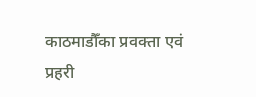काठमाडौँका प्रवक्ता एवं प्रहरी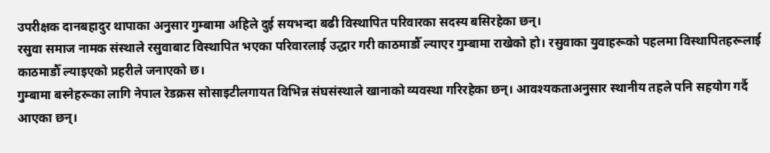उपरीक्षक दानबहादुर थापाका अनुसार गुम्बामा अहिले दुई सयभन्दा बढी विस्थापित परिवारका सदस्य बसिरहेका छन्।
रसुवा समाज नामक संस्थाले रसुवाबाट विस्थापित भएका परिवारलाई उद्धार गरी काठमाडौँ ल्याएर गुम्बामा राखेको हो। रसुवाका युवाहरूको पहलमा विस्थापितहरूलाई काठमाडौँ ल्याइएको प्रहरीले जनाएको छ।
गुम्बामा बस्नेहरूका लागि नेपाल रेडक्रस सोसाइटीलगायत विभिन्न संघसंस्थाले खानाको व्यवस्था गरिरहेका छन्। आवश्यकताअनुसार स्थानीय तहले पनि सहयोग गर्दै आएका छन्।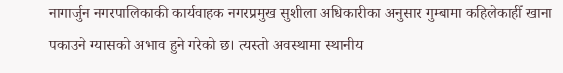नागार्जुन नगरपालिकाकी कार्यवाहक नगरप्रमुख सुशीला अधिकारीका अनुसार गुम्बामा कहिलेकाहीँ खाना पकाउने ग्यासको अभाव हुने गरेको छ। त्यस्तो अवस्थामा स्थानीय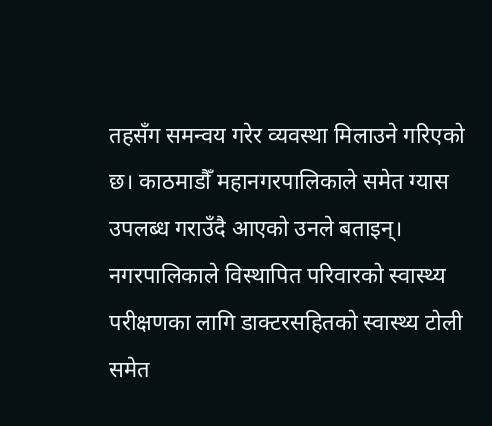तहसँग समन्वय गरेर व्यवस्था मिलाउने गरिएको छ। काठमाडौँ महानगरपालिकाले समेत ग्यास उपलब्ध गराउँदै आएको उनले बताइन्।
नगरपालिकाले विस्थापित परिवारको स्वास्थ्य परीक्षणका लागि डाक्टरसहितको स्वास्थ्य टोली समेत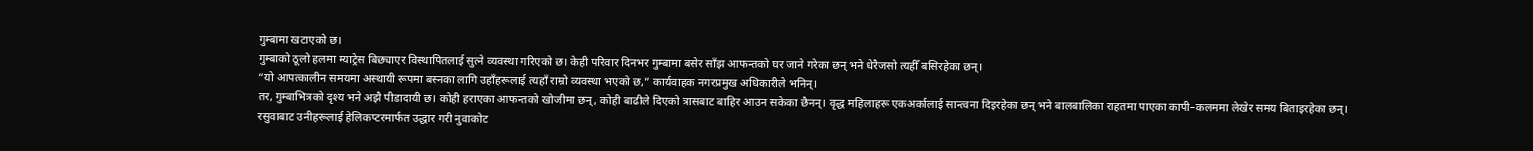गुम्बामा खटाएको छ।
गुम्बाको ठूलो हलमा म्याट्रेस बिछ्याएर विस्थापितलाई सुत्ने व्यवस्था गरिएको छ। केही परिवार दिनभर गुम्बामा बसेर साँझ आफन्तको घर जाने गरेका छन् भने धेरैजसो त्यहीँ बसिरहेका छन्।
“यो आपत्कालीन समयमा अस्थायी रूपमा बस्नका लागि उहाँहरूलाई त्यहाँ राम्रो व्यवस्था भएको छ,” कार्यवाहक नगरप्रमुख अधिकारीले भनिन्।
तर, गुम्बाभित्रको दृश्य भने अझै पीडादायी छ। कोही हराएका आफन्तको खोजीमा छन्, कोही बाढीले दिएको त्रासबाट बाहिर आउन सकेका छैनन्। वृद्ध महिलाहरू एकअर्कालाई सान्त्वना दिइरहेका छन् भने बालबालिका राहतमा पाएका कापी–कलममा लेखेर समय बिताइरहेका छन्।
रसुवाबाट उनीहरूलाई हेलिकप्टरमार्फत उद्धार गरी नुवाकोट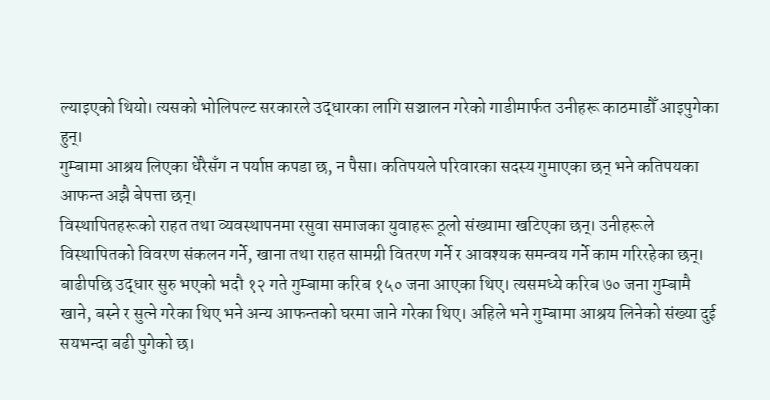ल्याइएको थियो। त्यसको भोलिपल्ट सरकारले उद्धारका लागि सञ्चालन गरेको गाडीमार्फत उनीहरू काठमाडौँ आइपुगेका हुन्।
गुम्बामा आश्रय लिएका धेरैसँग न पर्याप्त कपडा छ, न पैसा। कतिपयले परिवारका सदस्य गुमाएका छन् भने कतिपयका आफन्त अझै बेपत्ता छन्।
विस्थापितहरूको राहत तथा व्यवस्थापनमा रसुवा समाजका युवाहरू ठूलो संख्यामा खटिएका छन्। उनीहरूले विस्थापितको विवरण संकलन गर्ने, खाना तथा राहत सामग्री वितरण गर्ने र आवश्यक समन्वय गर्ने काम गरिरहेका छन्।
बाढीपछि उद्धार सुरु भएको भदौ १२ गते गुम्बामा करिब १५० जना आएका थिए। त्यसमध्ये करिब ७० जना गुम्बामै खाने, बस्ने र सुत्ने गरेका थिए भने अन्य आफन्तको घरमा जाने गरेका थिए। अहिले भने गुम्बामा आश्रय लिनेको संख्या दुई सयभन्दा बढी पुगेको छ।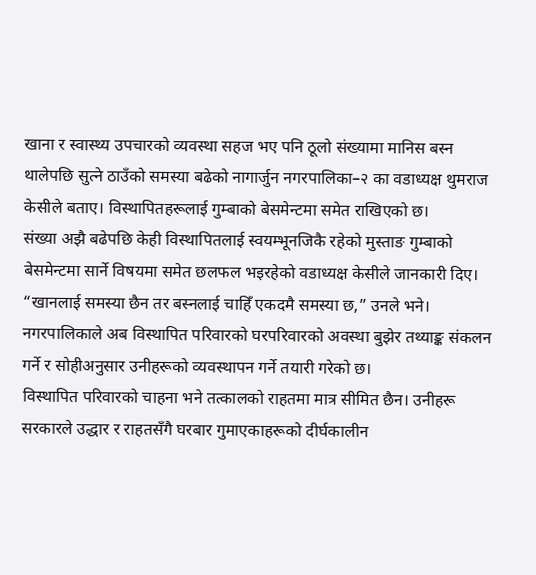खाना र स्वास्थ्य उपचारको व्यवस्था सहज भए पनि ठूलो संख्यामा मानिस बस्न थालेपछि सुत्ने ठाउँको समस्या बढेको नागार्जुन नगरपालिका–२ का वडाध्यक्ष थुमराज केसीले बताए। विस्थापितहरूलाई गुम्बाको बेसमेन्टमा समेत राखिएको छ।
संख्या अझै बढेपछि केही विस्थापितलाई स्वयम्भूनजिकै रहेको मुस्ताङ गुम्बाको बेसमेन्टमा सार्ने विषयमा समेत छलफल भइरहेको वडाध्यक्ष केसीले जानकारी दिए।
“खानलाई समस्या छैन तर बस्नलाई चाहिँ एकदमै समस्या छ,” उनले भने।
नगरपालिकाले अब विस्थापित परिवारको घरपरिवारको अवस्था बुझेर तथ्याङ्क संकलन गर्ने र सोहीअनुसार उनीहरूको व्यवस्थापन गर्ने तयारी गरेको छ।
विस्थापित परिवारको चाहना भने तत्कालको राहतमा मात्र सीमित छैन। उनीहरू सरकारले उद्धार र राहतसँगै घरबार गुमाएकाहरूको दीर्घकालीन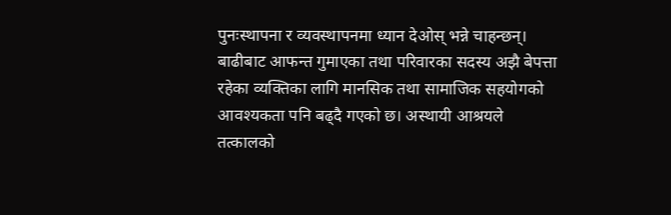पुनःस्थापना र व्यवस्थापनमा ध्यान देओस् भन्ने चाहन्छन्।
बाढीबाट आफन्त गुमाएका तथा परिवारका सदस्य अझै बेपत्ता रहेका व्यक्तिका लागि मानसिक तथा सामाजिक सहयोगको आवश्यकता पनि बढ्दै गएको छ। अस्थायी आश्रयले तत्कालको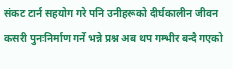संकट टार्न सहयोग गरे पनि उनीहरूको दीर्घकालीन जीवन कसरी पुनःनिर्माण गर्ने भन्ने प्रश्न अब थप गम्भीर बन्दै गएको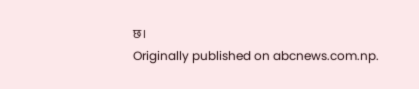छ।
Originally published on abcnews.com.np.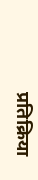प्रतिक्रिया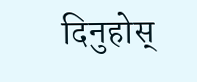दिनुहोस्